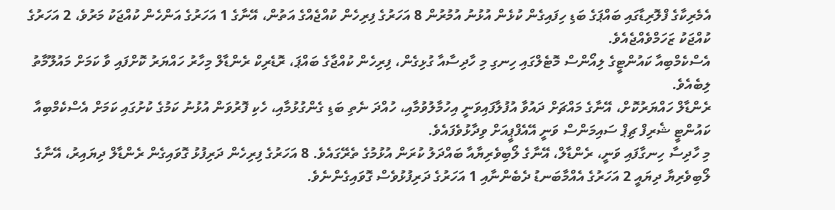އެމެރިކާގެ ފްލޮރިޑާގައި ބައްޕަގެ ބަޑި ހިފައިގެން ކުޅެން އުޅުނު އުމުރުން 8 އަހަރުގެ ފިރިހެން ކުއްޖެއްގެ އަތުން، އޭނާގެ 1 އަހަރުގެ އަންހެން ކުއްޖަކު މަރުވެ، 2 އަހަރުގެ ކުއްޖަކު ޒަހަމްވެއްޖެއެވެ.
އެސްކެމްބިއާ ކައުންޓީގެ ލިއޯންސް މޮޓެލްގައި ހިނގި މި ހާދިސާއާ ގުޅިގެން، ފިރިހެން ކުއްޖާގެ ބައްޕަ، ރޮޑެރިކް ރެންޑާލް މިހާރު ހައްޔަރު ކޮށްފައި ވާ ކަމަށް މައުލޫމާތު ލިބެއެވެ.
ރެންޑާލް ހައްޔަރުކޮށް، އޭނާގެ މައްޗަށް ދައުވާ އުފުލާފައިވަނީ އިހުމާލުވުމާއި، ހުއްދަ ނެތި ބަޑި ގެންގުޅުމާއި، ހެކި ފޮރުވަން އުޅުނު ކަމުގެ ކުށުގައި ކަމަށް އެސްކެމްބިއާ ކައުންޓީ ޝެރިފް ޗިޕް ސައިމަންސް ވަނީ އޭއެފްޕީއަށް ވިދާޅުވެފައެވެ.
މި ހާދިސާ ހިނގާފައި ވަނީ، ރެންޑާލް، އޭނާގެ ލޯބިވެރިޔާއާ ބައްދަލު ކުރަން އުޅުމުގެ ތެރޭގައެވެ. 8 އަހަރުގެ ފިރިހެން ދަރިފުޅު ގޮވައިގެން ރެންޑާލް ދިޔައިރު، އޭނާގެ ލޯބިވެރިޔާ ދިޔައީ 2 އަހަރުގެ އެއްމާބަނޑު ދެބެންނާއި 1 އަހަރުގެ ދަރިފުޅުވެސް ގޮވައިގެންނެވެ.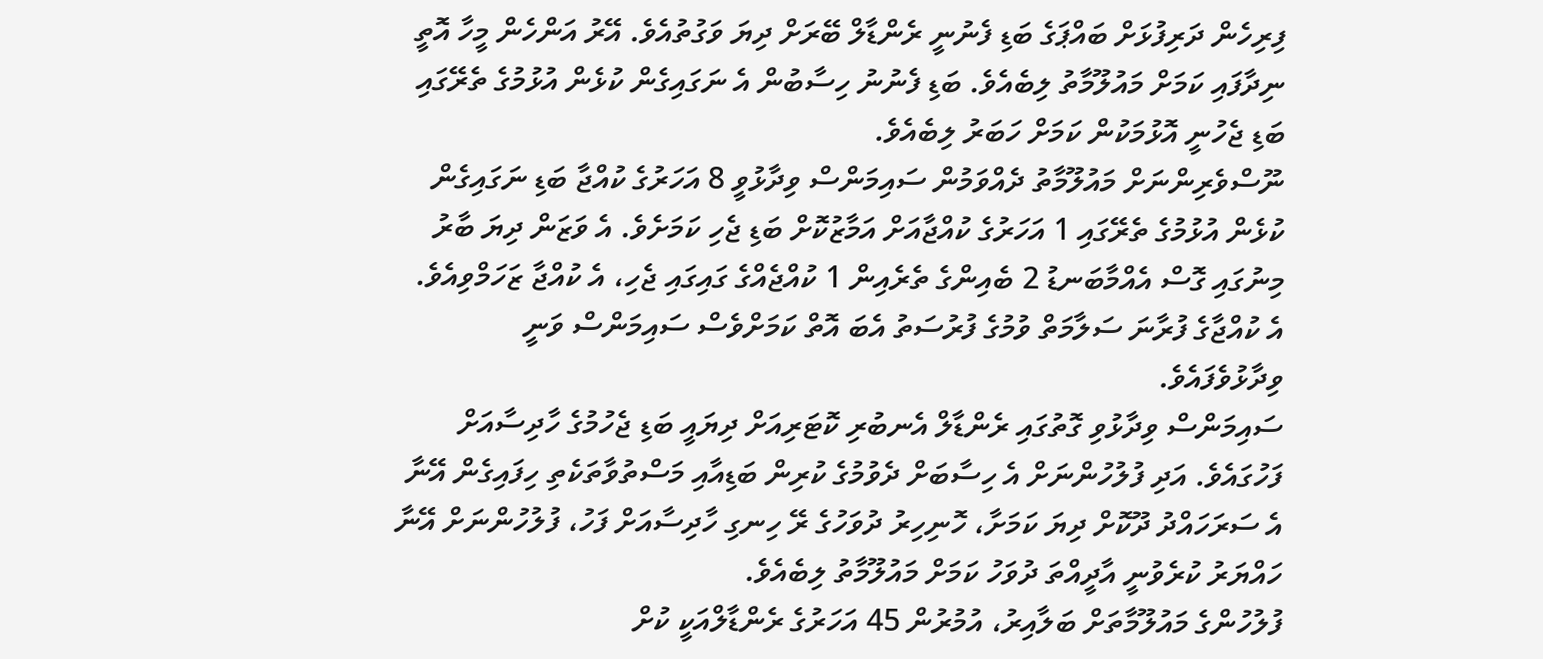ފިރިހެން ދަރިފުޅަށް ބައްޕަގެ ބަޑި ފެނުނީ ރެންޑާލް ބޭރަށް ދިޔަ ވަގުތުއެވެ. އޭރު އަންހެން މީހާ އޮތީ ނިދާފައި ކަމަށް މައުލޫމާތު ލިބެއެވެ. ބަޑި ފެނުނު ހިސާބުން އެ ނަގައިގެން ކުޅެން އުޅުމުގެ ތެރޭގައި ބަޑި ޖެހުނީ އޮޅުމަކުން ކަމަށް ހަބަރު ލިބެއެވެ.
ނޫސްވެރިންނަށް މައުލޫމާތު ދެއްވަމުން ސައިމަންސް ވިދާޅުވީ 8 އަހަރުގެ ކުއްޖާ ބަޑި ނަގައިގެން ކުޅެން އުޅުމުގެ ތެރޭގައި 1 އަހަރުގެ ކުއްޖާއަށް އަމާޒުކޮށް ބަޑި ޖެހި ކަމަށެވެ. އެ ވަޒަން ދިޔަ ބާރު މިނުގައި ގޮސް އެއްމާބަނޑު 2 ބެއިންގެ ތެރެއިން 1 ކުއްޖެއްގެ ގައިގައި ޖެހި، އެ ކުއްޖާ ޒަހަމްވިއެވެ. އެ ކުއްޖާގެ ފުރާނަ ސަލާމަތް ވުމުގެ ފުރުސަތު އެބަ އޮތް ކަމަށްވެސް ސައިމަންސް ވަނީ ވިދާޅުވެފައެވެ.
ސައިމަންސް ވިދާޅުވި ގޮތުގައި ރެންޑާލް އެނބުރި ކޮޓަރިއަށް ދިޔައީ ބަޑި ޖެހުމުގެ ހާދިސާއަށް ފަހުގައެވެ. އަދި ފުލުހުންނަށް އެ ހިސާބަށް ދެވުމުގެ ކުރިން ބަޑިއާއި މަސްތުވާތަކެތި ހިފައިގެން އޭނާ އެ ސަރަހައްދު ދޫކޮށް ދިޔަ ކަމަށާ، ހޮނިހިރު ދުވަހުގެ ރޭ ހިނގި ހާދިސާއަށް ފަހު، ފުލުހުންނަށް އޭނާ ހައްޔަރު ކުރެވުނީ އާދީއްތަ ދުވަހު ކަމަށް މައުލޫމާތު ލިބެއެވެ.
ފުލުހުންގެ މައުލޫމާތަށް ބަލާއިރު، އުމުރުން 45 އަހަރުގެ ރެންޑާލްއަކީ ކުށް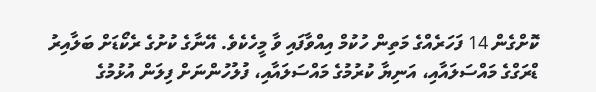ކޮށްގެން 14 ފަހަރެއްގެ މަތިން ހުކުމް އިއްވާފައި ވާ މީހެކެވެ. އޭނާގެ ކުށުގެ ރެކޯޑަށް ބަލާއިރު ޑްރަގްގެ މައްސަލައާއި، އަނިޔާ ކުރުމުގެ މައްސަލައާއި، ފުލުހުންނަށް ފިލަން އުޅުމުގެ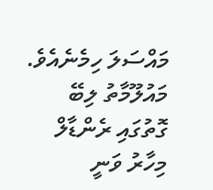މައްސަލަ ހިމެނެއެވެ.
މައުލޫމާތު ލިބޭ ގޮތުގައި ރެންޑާލް މިހާރު ވަނީ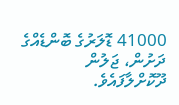41000 ޑޮލަރުގެ ބޮންޑެއްގެ ދަށުން، ޖަލުން ދޫކޮށްލާފައެވެ.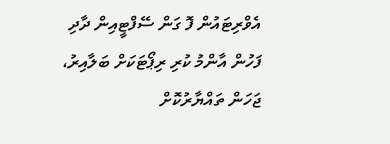އެވްރިޓައުން ފޮ ގަން ސޭފްޓީއިން ދާދި ފަހުން އާންމު ކުރި ރިޕޯޓަކަށް ބަލާއިރު، ޖަހަން ތައްޔާރުކޮށް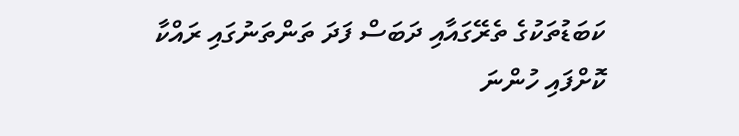ކަބަޑުތަކުގެ ތެރޭގައާއި ދަބަސް ފަދަ ތަންތަނުގައި ރައްކާ ކޮށްފައި ހުންނަ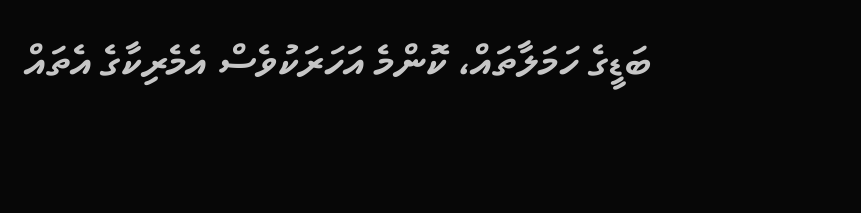ބަޑީގެ ހަމަލާތައް، ކޮންމެ އަހަރަކުވެސް އެމެރިކާގެ އެތައް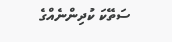ސަތޭކަ ކުދިންނެއްގެ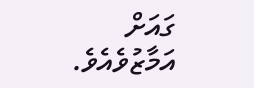ގައަށް އަމާޒުވެއެވެ.